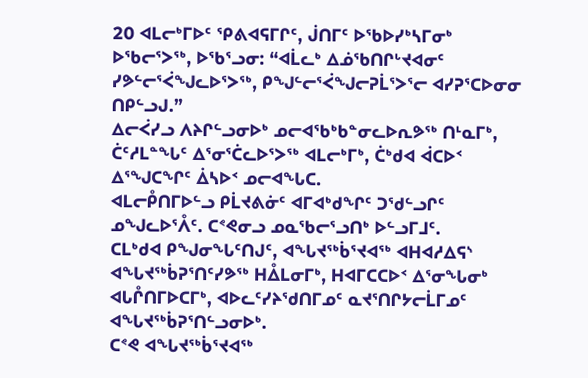20 ᐊᒪᓕᒃᒥᐅᑦ ᕿᕕᐊᕋᒥᒋᑦ, ᒎᑎᒥᑦ ᐅᖃᐅᓯᒃᓴᒥᓂᒃ ᐅᖃᓕᕐᐳᖅ, ᐅᖃᕐᓗᓂ: “ᐊᒫᓚᒃ ᐃᓅᖃᑎᒋᒡᔪᐊᓂᑦ ᓯᕗᓪᓕᕐᐹᖑᓚᐅᕐᐳᖅ, ᑭᖑᓪᓕᕐᐹᖑᓕᕈᒫᕐᐳᕐᓕ ᐊᓯᕈᕐᑕᐅᓂᓂ ᑎᑭᓪᓗᒍ.”
ᐃᓕᐹᓯᓗ ᐱᔨᒋᓪᓗᓂᐅᒃ ᓄᓕᐊᖃᒃᑲᓐᓂᓚᐅᕆᕗᖅ ᑎᒻᓇᒥᒃ, ᑖᑦᓱᒪᓐᖓᑦ ᐃᕐᓂᕐᑖᓚᐅᕐᐳᖅ ᐊᒪᓕᒃᒥᒃ, ᑖᒃᑯᐊ ᐋᑕᐅᑉ ᐃᕐᖑᑕᖏᑦ ᐄᓴᐅᑉ ᓄᓕᐊᖓᑕ.
ᐊᒪᓕᑬᑎᒥᐅᓪᓗ ᑭᒫᔪᕕᓃᑦ ᐊᒥᐊᒃᑯᖏᑦ ᑐᖁᓪᓗᒋᑦ ᓄᖑᓚᐅᕐᐰᑦ. ᑕᕝᕙᓂᓗ ᓄᓇᖃᓕᕐᓗᑎᒃ ᐅᓪᓗᒥᒧᑦ.
ᑕᒪᒃᑯᐊ ᑭᖑᓂᖓᑦᑎᒍᑦ, ᐊᖓᔪᖅᑳᕐᔪᐊᖅ ᐊᕼᐊᓱᐃᕋᔅ ᐊᖓᔪᖅᑳᕈᕐᑎᑦᓯᕗᖅ ᕼᐂᒪᓂᒥᒃ, ᕼᐊᒥᑕᑕᐅᑉ ᐃᕐᓂᖓᓂᒃ ᐊᒐᒊᑎᒥᐅᑕᒥᒃ, ᐊᐅᓚᑦᓯᔨᖁᑎᒥᓄᑦ ᓇᔪᕐᑎᒋᔭᓕᒫᒥᓄᑦ ᐊᖓᔪᖅᑳᕈᕐᑎᓪᓗᓂᐅᒃ.
ᑕᕝᕙ ᐊᖓᔪᖅᑳᕐᔪᐊᖅ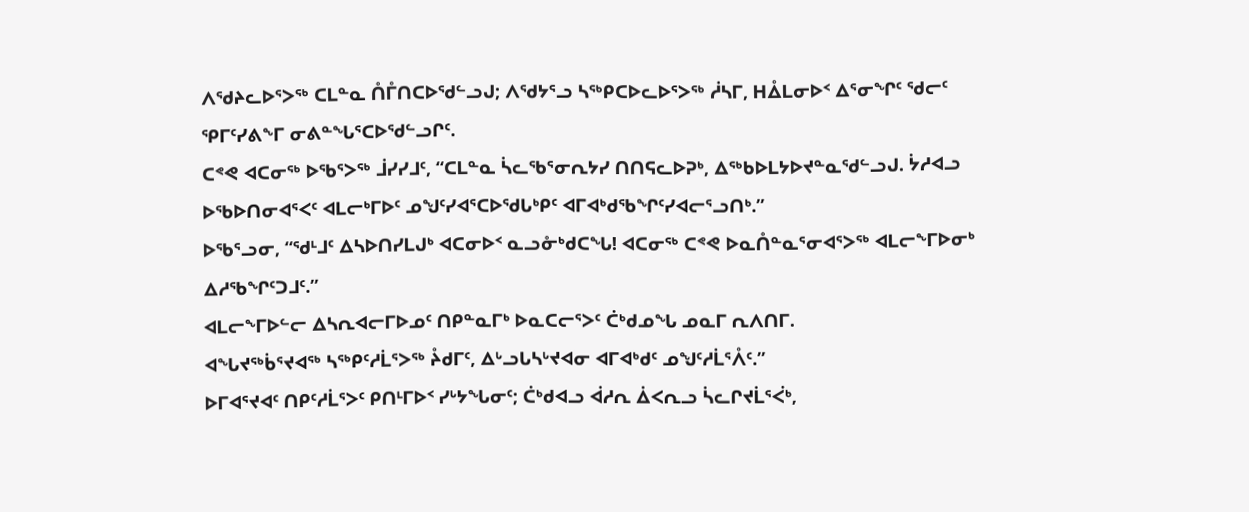ᐱᖁᔨᓚᐅᕐᐳᖅ ᑕᒪᓐᓇ ᑍᒤᑎᑕᐅᖁᓪᓗᒍ; ᐱᖁᔭᕐᓗ ᓴᖅᑭᑕᐅᓚᐅᕐᐳᖅ ᓲᓴᒥ, ᕼᐂᒪᓂᐅᑉ ᐃᕐᓂᖏᑦ ᖁᓕᑦ ᕿᒥᑦᓯᕕᖕᒥ ᓂᕕᓐᖓᕐᑕᐅᖁᓪᓗᒋᑦ.
ᑕᕝᕙ ᐊᑕᓂᖅ ᐅᖃᕐᐳᖅ ᒨᓯᓯᒧᑦ, “ᑕᒪᓐᓇ ᓵᓚᖃᕐᓂᕆᔭᓯ ᑎᑎᕋᓚᐅᕈᒃ, ᐃᖅᑲᐅᒪᔭᐅᔪᓐᓇᖁᓪᓗᒍ. ᔮᓱᐊᓗ ᐅᖃᐅᑎᓂᐊᕐᐸᑦ ᐊᒪᓕᒃᒥᐅᑦ ᓄᖑᑦᓯᐊᕐᑕᐅᖁᒐᒃᑭᑦ ᐊᒥᐊᒃᑯᖃᖏᑦᓯᐊᓕᕐᓗᑎᒃ.”
ᐅᖃᕐᓗᓂ, “ᖁᒻᒧᑦ ᐃᓴᐅᑎᓯᒪᒍᒃ ᐊᑕᓂᐅᑉ ᓇᓗᓁᒃᑯᑕᖓ! ᐊᑕᓂᖅ ᑕᕝᕙ ᐅᓇᑍᓐᓇᕐᓂᐊᕐᐳᖅ ᐊᒪᓕᖕᒥᐅᓂᒃ ᐃᓱᖃᖏᑦᑐᒧᑦ.”
ᐊᒪᓕᖕᒥᐅᓪᓕ ᐃᓴᕆᐊᓕᒥᐅᓄᑦ ᑎᑭᓐᓇᒥᒃ ᐅᓇᑕᓕᕐᐳᑦ ᑖᒃᑯᓄᖓ ᓄᓇᒥ ᕆᐱᑎᒥ.
ᐊᖓᔪᖅᑳᕐᔪᐊᖅ ᓴᖅᑭᑦᓱᒫᕐᐳᖅ ᔧᑯᒥᑦ, ᐃᒡᓗᒐᓴᒡᔪᐊᓂ ᐊᒥᐊᒃᑯᑦ ᓄᖑᑦᓱᒫᕐᐰᑦ.”
ᐅᒥᐊᕐᔪᐊᑦ ᑎᑭᑦᓱᒫᕐᐳᑦ ᑭᑎᒻᒥᐅᑉ ᓯᒡᔭᖓᓂᑦ; ᑖᒃᑯᐊᓗ ᐋᓱᕆ ᐄᐸᕆᓗ ᓵᓚᒋᔪᒫᕐᐹᒃ,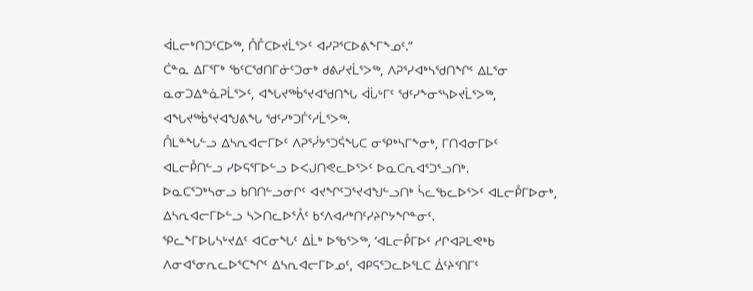ᐋᒪᓕᒃᑎᑐᑦᑕᐅᖅ, ᑍᒤᑕᐅᔪᒫᕐᐳᑦ ᐊᓯᕈᕐᑕᐅᕕᖕᒥᖕᓄᑦ.”
ᑖᓐᓇ ᐃᒥᕐᒥᒃ ᖃᑦᑕᖁᑎᒥᓃᑦᑐᓂᒃ ᑯᕕᓯᔪᒫᕐᐳᖅ, ᐱᕈᕐᓯᐊᒃᓴᖁᑎᖏᑦ ᐃᒪᕐᓂ ᓇᓂᑐᐃᓐᓈᕈᒫᕐᐳᑦ, ᐊᖓᔪᖅᑳᕐᔪᐊᖁᑎᖓ ᐋᒑᒡᒥᑦ ᖁᑦᓯᖕᓂᕐᓴᐅᔪᒫᕐᐳᖅ, ᐊᖓᔪᖅᑳᕐᔪᐊᖑᕕᖓ ᖁᑦᓯᒃᑐᒦᑦᓱᒫᕐᐳᖅ.
ᑍᒪᓐᖓᓪᓗ ᐃᓴᕆᐊᓕᒥᐅᑦ ᐱᕈᕐᓰᔭᕐᑐᕌᖓᑕ ᓂᕿᒃᓴᒥᖕᓂᒃ, ᒥᑎᐊᓂᒥᐅᑦ ᐊᒪᓕᑬᑎᓪᓗ ᓯᐅᕋᕐᒥᐅᓪᓗ ᐅᐸᒍᑎᕙᓚᐅᕐᐳᑦ ᐅᓇᑕᕆᐊᕐᑐᕐᓗᑎᒃ.
ᐅᓇᑕᕐᑐᒃᓴᓂᓗ ᑲᑎᑎᓪᓗᓂᒋᑦ ᐊᔪᖏᑦᑐᕐᔪᐊᖑᓪᓗᑎᒃ ᓵᓚᖃᓚᐅᕐᐳᑦ ᐊᒪᓕᑬᒥᐅᓂᒃ, ᐃᓴᕆᐊᓕᒥᐅᓪᓗ ᓴᐳᑎᓚᐅᕐᐰᑦ ᑲᑉᐱᐊᓱᒃᑎᑦᓯᔨᒋᔭᖏᓐᓂᑦ.
ᕿᓚᖕᒥᐅᒐᓴᒡᔪᐃᑦ ᐊᑕᓂᖓᑦ ᐃᒫᒃ ᐅᖃᕐᐳᖅ, ‘ᐊᒪᓕᑬᒥᐅᑦ ᓱᒋᐊᕈᒪᕙᒃᑲ ᐱᓂᐊᕐᓂᕆᓚᐅᕐᑕᖏᑦ ᐃᓴᕆᐊᓕᒥᐅᓄᑦ, ᐊᑭᕋᕐᑐᓚᐅᕐᒪᑕ ᐄᑦᔨᑉᑎᒥᑦ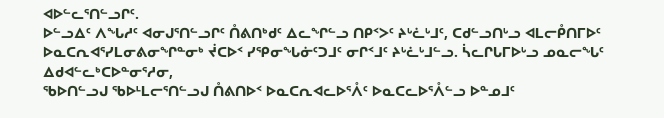ᐊᐅᓪᓚᕐᑎᓪᓗᒋᑦ.
ᐅᓪᓗᐃᑦ ᐱᖓᓱᑦ ᐊᓂᒍᕐᑎᓪᓗᒋᑦ ᑍᕕᑎᒃᑯᑦ ᐃᓚᖏᓪᓗ ᑎᑭᑉᐳᑦ ᔨᒡᓛᒡᒧᑦ, ᑕᑯᓪᓗᑎᒡᓗ ᐊᒪᓕᑬᑎᒥᐅᑦ ᐅᓇᑕᕆᐊᕐᓯᒪᓂᕕᓂᖏᓐᓂᒃ ᔫᑕᐅᑉ ᓯᕿᓂᖓᓃᑦᑐᒧᑦ ᓂᒋᑉᒧᑦ ᔨᒡᓛᒡᒧᓪᓗ. ᓵᓚᒋᒐᒥᐅᒡᓗ ᓄᓇᓕᖓᑦ ᐃᑯᐊᓪᓚᒃᑕᐅᓐᓂᕐᓱᓂ,
ᖃᐅᑎᓪᓗᒍ ᖃᐅᒻᒪᓕᕐᑎᓪᓗᒍ ᑍᕕᑎᐅᑉ ᐅᓇᑕᕆᐊᓚᐅᕐᐰᑦ ᐅᓇᑕᓚᐅᕐᐰᓪᓗ ᐅᓐᓄᒧᑦ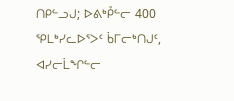ᑎᑭᓪᓗᒍ; ᐅᕕᒃᑬᓪᓕ 400 ᕿᒪᒃᓯᓚᐅᕐᐳᑦ ᑳᒥᓕᒃᑎᒍᑦ, ᐊᓯᓕᒫᖏᓪᓕ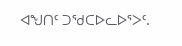ᐊᖑᑎᑦ ᑐᖁᑕᐅᓚᐅᕐᐳᑦ.